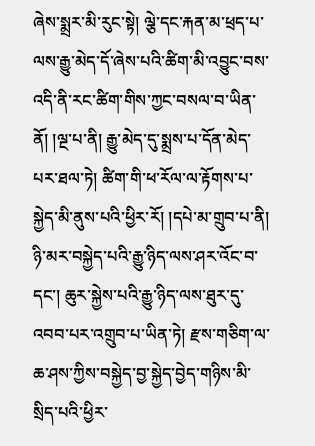ཞེས་སྨྲར་མི་རུང་སྟེ། ལྕེ་དང་རྐན་མ་ཕྲད་པ་ལས་རྒྱུ་མེད་དོ་ཞེས་པའི་ཚིག་མི་འབྱུང་བས་འདི་ནི་རང་ཚིག་གིས་ཀྱང་བསལ་བ་ཡིན་ནོ། །ལྔ་པ་ནི། རྒྱུ་མེད་དུ་སྨྲས་པ་དོན་མེད་པར་ཐལ་ཏེ། ཚིག་གི་ཕ་རོལ་ལ་རྟོགས་པ་སྐྱེད་མི་ནུས་པའི་ཕྱིར་རོ། །དཔེ་མ་གྲུབ་པ་ནི། ཉི་མར་བསྐྱེད་པའི་རྒྱུ་ཉིད་ལས་ཤར་འོང་བ་དང་། ཆུར་སྐྱེས་པའི་རྒྱུ་ཉིད་ལས་ཐུར་དུ་འབབ་པར་འགྲུབ་པ་ཡིན་ཏེ། རྫས་གཅིག་ལ་ཆ་ཤས་ཀྱིས་བསྐྱེད་བྱ་སྐྱེད་བྱེད་གཉིས་མི་སྲིད་པའི་ཕྱིར་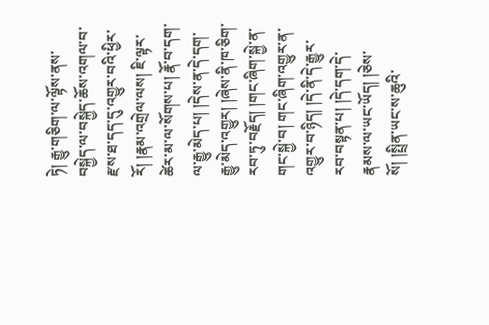ཏེ། རྒྱུ་གཅིག་ལ་ལྟོས་ནས་བསྐྱེད་ལ་བསྐྱེད་ཆོས་འགལ་བ་རྫས་ཐ་དད་དུ་འགྱུར་བའི་ཕྱིར་རོ། །རྣམ་འགྲེལ་ལས། ཇི་ལྟར་ཚེར་མ་ལ་སོགས་པ། རྣོ་བ་དག་ལ་རྒྱུ་མེད་པ། །དེས་ན་དེ་དག་རྒྱུ་མེད་འགྱུར། །ཞེས་ནི་ཁ་ཅིག་རབ་ཏུ་བརྗོད། །གང་ཞིག་སྐྱེ་ན་གང་སྐྱེ་བ། གང་ཞིག་འགྱུར་ན་འགྱུར་བ་ཉིད། །དེ་ནི་དེ་རྒྱུར་རབ་བསྟན་པ། །དེ་དག་དེ་རྣམས་ལ་ཡང་ཡོད། །ཅེས་སོ། །སྤྲིན་ཡང་ས་ཆུའི་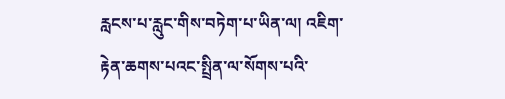རླངས་པ་རླུང་གིས་བཏེག་པ་ཡིན་ལ། འཇིག་རྟེན་ཆགས་པའང་སྤྲིན་ལ་སོགས་པའི་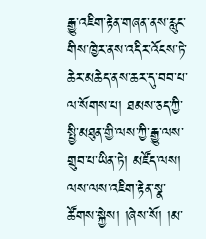རྒྱུ་འཇིག་རྟེན་གཞན་ནས་རླུང་གིས་ཁྱེར་ནས་འདིར་འོངས་ཏེ་ཆེར་མཆེད་ནས་ཆར་དུ་བབ་པ་ལ་སོགས་པ། ཐམས་ཅད་ཀྱི་སྤྱི་མཐུན་གྱི་ལས་ཀྱི་རྒྱུ་ལས་གྲུབ་པ་ཡིན་ཏེ། མཛོད་ལས། ལས་ལས་འཇིག་རྟེན་སྣ་ཚོགས་སྐྱེས། །ཞེས་སོ། །མ་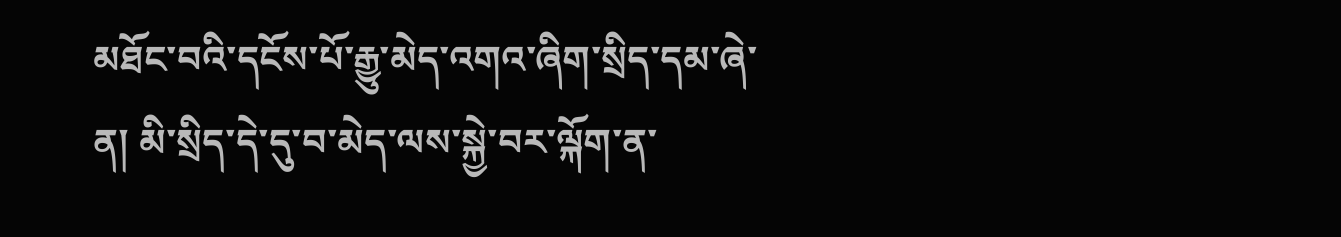མཐོང་བའི་དངོས་པོ་རྒྱུ་མེད་འགའ་ཞིག་སྲིད་དམ་ཞེ་ན། མི་སྲིད་དེ་དུ་བ་མེད་ལས་སྐྱེ་བར་ལྐོག་ན་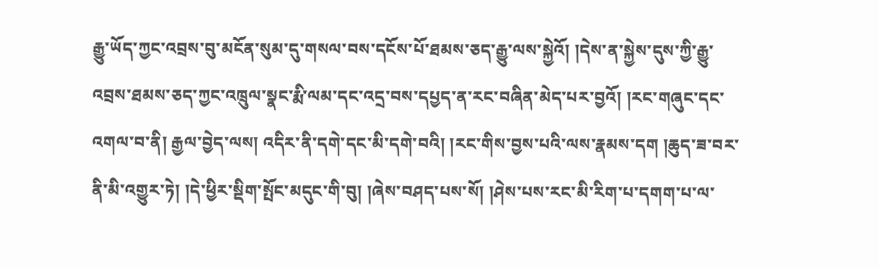རྒྱུ་ཡོད་ཀྱང་འབྲས་བུ་མངོན་སུམ་དུ་གསལ་བས་དངོས་པོ་ཐམས་ཅད་རྒྱུ་ལས་སྐྱེའོ། །དེས་ན་སྐྱེས་དུས་ཀྱི་རྒྱུ་འབྲས་ཐམས་ཅད་ཀྱང་འཁྲུལ་སྣང་རྨི་ལམ་དང་འདྲ་བས་དཔྱད་ན་རང་བཞིན་མེད་པར་བྱའོ། །རང་གཞུང་དང་འགལ་བ་ནི། རྒྱལ་བྱེད་ལས། འདིར་ནི་དགེ་དང་མི་དགེ་བའི། །རང་གིས་བྱས་པའི་ལས་རྣམས་དག །ཆུད་ཟ་བར་ནི་མི་འགྱུར་ཏེ། །དེ་ཕྱིར་སྡིག་སྤོང་མདུང་གི་བུ། །ཞེས་བཤད་པས་སོ། །ཤེས་པས་རང་མི་རིག་པ་དགག་པ་ལ་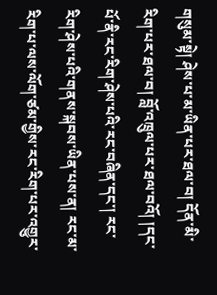གསུམ་སྟེ། ཤེས་པ་མ་ཡིན་པར་ཐལ་བ། དོན་མི་རིག་པར་ཐལ་བ། བློ་འཁྲུལ་པར་ཐལ་བའོ། །དང་པོ་ནི་རང་རིག་ཤེས་པའི་རང་བཞིན་དང་། རང་རིག་ཤེས་པའི་གནས་སྐབས་ཡིན་པས་ན། རང་མ་རིག་པ་ལས་ལོག་ཙམ་གྱིས་རང་རིག་པར་འགྱུར་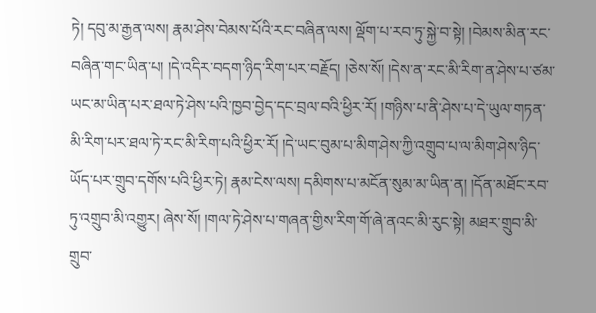ཏེ། དབུ་མ་རྒྱན་ལས། རྣམ་ཤེས་བེམས་པོའི་རང་བཞིན་ལས། ལྡོག་པ་རབ་ཏུ་སྐྱེ་བ་སྟེ། །བེམས་མིན་རང་བཞིན་གང་ཡིན་པ། །དེ་འདིར་བདག་ཉིད་རིག་པར་བརྗོད། །ཅེས་སོ། །དེས་ན་རང་མི་རིག་ན་ཤེས་པ་ཙམ་ཡང་མ་ཡིན་པར་ཐལ་ཏེ་ཤེས་པའི་ཁྱབ་བྱེད་དང་བྲལ་བའི་ཕྱིར་རོ། །གཉིས་པ་ནི་ཤེས་པ་དེ་ཡུལ་གཏན་མི་རིག་པར་ཐལ་ཏེ་རང་མི་རིག་པའི་ཕྱིར་རོ། །དེ་ཡང་བུམ་པ་མིག་ཤེས་ཀྱི་འགྲུབ་པ་ལ་མིག་ཤེས་ཉིད་ཡོད་པར་གྲུབ་དགོས་པའི་ཕྱིར་ཏེ། རྣམ་ངེས་ལས། དམིགས་པ་མངོན་སུམ་མ་ཡིན་ན། །དོན་མཐོང་རབ་ཏུ་འགྲུབ་མི་འགྱུར། ཞེས་སོ། །གལ་ཏེ་ཤེས་པ་གཞན་གྱིས་རིག་གོ་ཞེ་ནའང་མི་རུང་སྟེ། མཐར་གྲུབ་མི་གྲུབ་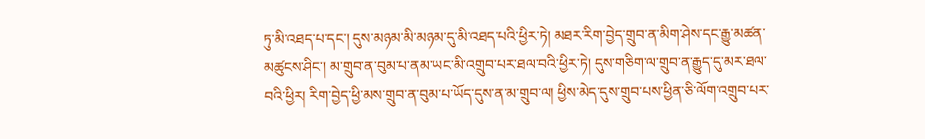ཏུ་མི་འཐད་པ་དང་། དུས་མཉམ་མི་མཉམ་དུ་མི་འཐད་པའི་ཕྱིར་ཏེ། མཐར་རིག་བྱེད་གྲུབ་ན་མིག་ཤེས་དང་རྒྱུ་མཚན་མཚུངས་ཤིང་། མ་གྲུབ་ན་བུམ་པ་ནམ་ཡང་མི་འགྲུབ་པར་ཐལ་བའི་ཕྱིར་ཏེ། དུས་གཅིག་ལ་གྲུབ་ན་རྒྱུད་དུ་མར་ཐལ་བའི་ཕྱིར། རིག་བྱེད་ཕྱི་མས་གྲུབ་ན་བུམ་པ་ཡོད་དུས་ན་མ་གྲུབ་ལ། ཕྱིས་མེད་དུས་གྲུབ་པས་ཕྱིན་ཅི་ལོག་འགྲུབ་པར་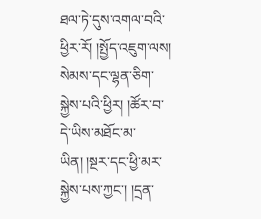ཐལ་ཏེ་དུས་འགལ་བའི་ཕྱིར་རོ། །སྤྱོད་འཇུག་ལས། སེམས་དང་ལྷན་ཅིག་སྐྱེས་པའི་ཕྱིར། །ཚོར་བ་དེ་ཡིས་མཐོང་མ་ཡིན། །སྔར་དང་ཕྱི་མར་སྐྱེས་པས་ཀྱང་། །དྲན་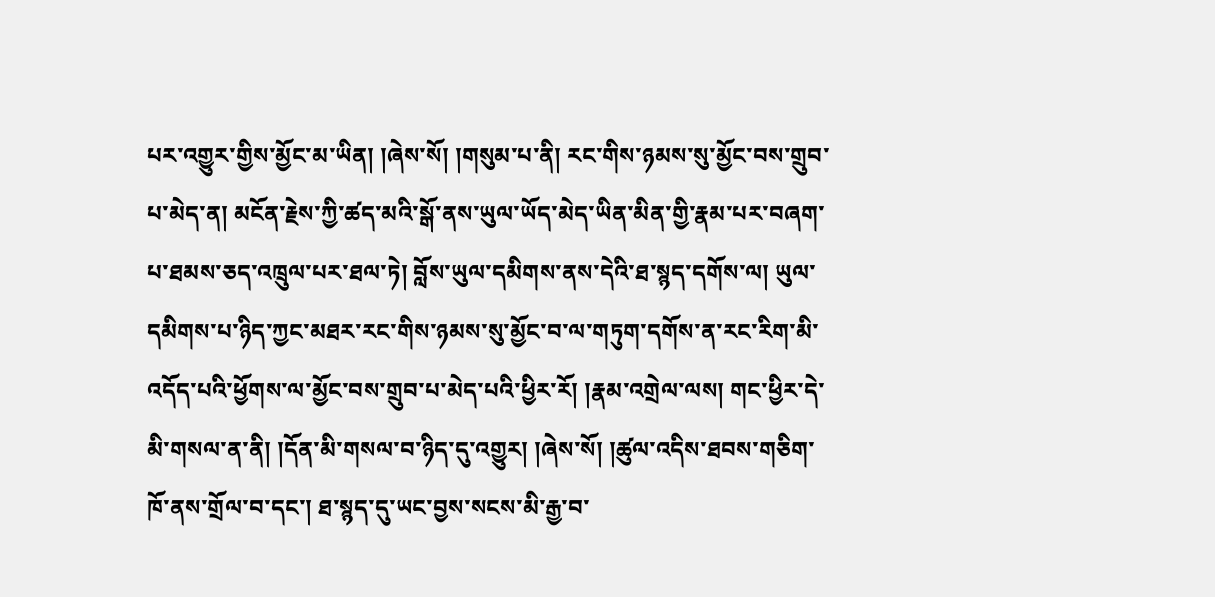པར་འགྱུར་གྱིས་མྱོང་མ་ཡིན། །ཞེས་སོ། །གསུམ་པ་ནི། རང་གིས་ཉམས་སུ་མྱོང་བས་གྲུབ་པ་མེད་ན། མངོན་རྗེས་ཀྱི་ཚད་མའི་སྒོ་ནས་ཡུལ་ཡོད་མེད་ཡིན་མིན་གྱི་རྣམ་པར་བཞག་པ་ཐམས་ཅད་འཁྲུལ་པར་ཐལ་ཏེ། བློས་ཡུལ་དམིགས་ནས་དེའི་ཐ་སྙད་དགོས་ལ། ཡུལ་དམིགས་པ་ཉིད་ཀྱང་མཐར་རང་གིས་ཉམས་སུ་མྱོང་བ་ལ་གཏུག་དགོས་ན་རང་རིག་མི་འདོད་པའི་ཕྱོགས་ལ་མྱོང་བས་གྲུབ་པ་མེད་པའི་ཕྱིར་རོ། །རྣམ་འགྲེལ་ལས། གང་ཕྱིར་དེ་མི་གསལ་ན་ནི། །དོན་མི་གསལ་བ་ཉིད་དུ་འགྱུར། །ཞེས་སོ། །ཚུལ་འདིས་ཐབས་གཅིག་ཁོ་ནས་གྲོལ་བ་དང་། ཐ་སྙད་དུ་ཡང་བྱས་སངས་མི་རྒྱ་བ་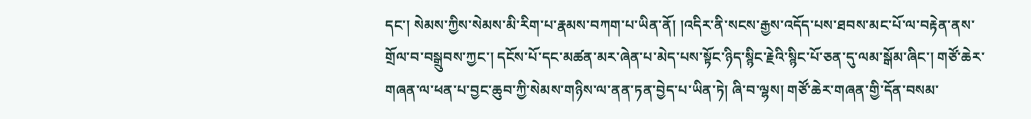དང་། སེམས་ཀྱིས་སེམས་མི་རིག་པ་རྣམས་བཀག་པ་ཡིན་ནོ། །འདིར་ནི་སངས་རྒྱས་འདོད་པས་ཐབས་མང་པོ་ལ་བརྟེན་ནས་གྲོལ་བ་བསྒྲུབས་ཀྱང་། དངོས་པོ་དང་མཚན་མར་ཞེན་པ་མེད་པས་སྟོང་ཉིད་སྙིང་རྗེའི་སྙིང་པོ་ཅན་དུ་ལམ་སྒོམ་ཞིང་། གཙོ་ཆེར་གཞན་ལ་ཕན་པ་བྱང་ཆུབ་ཀྱི་སེམས་གཉིས་ལ་ནན་ཏན་བྱེད་པ་ཡིན་ཏེ། ཞི་བ་ལྷས། གཙོ་ཆེར་གཞན་གྱི་དོན་བསམ་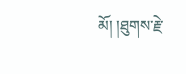མོ། །ཐུགས་རྗེ་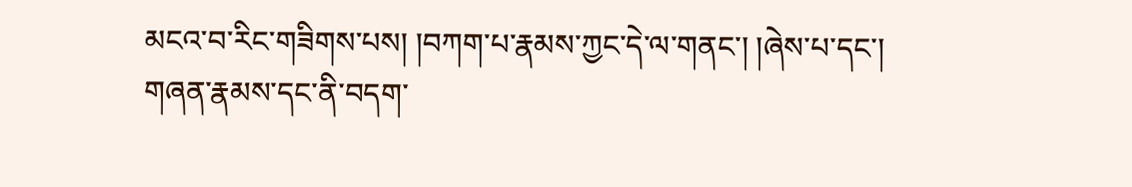མངའ་བ་རིང་གཟིགས་པས། །བཀག་པ་རྣམས་ཀྱང་དེ་ལ་གནང་། །ཞེས་པ་དང་། གཞན་རྣམས་དང་ནི་བདག་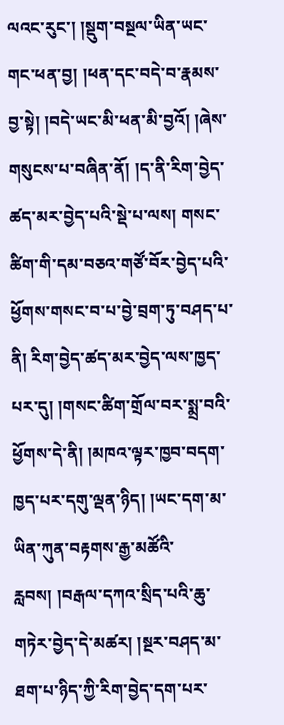ལའང་རུང་། །སྡུག་བསྔལ་ཡིན་ཡང་གང་ཕན་བྱ། །ཕན་དང་བདེ་བ་རྣམས་བྱ་སྟེ། །བདེ་ཡང་མི་ཕན་མི་བྱའོ། །ཞེས་གསུངས་པ་བཞིན་ནོ། །ད་ནི་རིག་བྱེད་ཚད་མར་བྱེད་པའི་སྡེ་པ་ལས། གསང་ཚིག་གི་དམ་བཅའ་གཙོ་བོར་བྱེད་པའི་ཕྱོགས་གསང་བ་པ་བྱེ་བྲག་ཏུ་བཤད་པ་ནི། རིག་བྱེད་ཚད་མར་བྱེད་ལས་ཁྱད་པར་དུ། །གསང་ཚིག་གྲོལ་བར་སྨྲ་བའི་ཕྱོགས་དེ་ནི། །མཁའ་ལྟར་ཁྱབ་བདག་ཁྱད་པར་དགུ་ལྡན་ཉིད། །ཡང་དག་མ་ཡིན་ཀུན་བརྟགས་རྒྱ་མཚོའི་རླབས། །བརྒལ་དཀའ་སྲིད་པའི་ཆུ་གཏེར་བྱེད་དེ་མཚར། །སྔར་བཤད་མ་ཐག་པ་ཉིད་ཀྱི་རིག་བྱེད་དག་པར་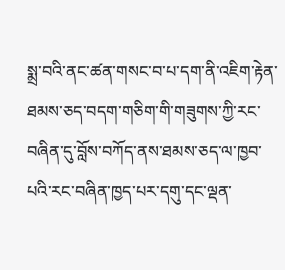སྨྲ་བའི་ནང་ཚན་གསང་བ་པ་དག་ནི་འཇིག་རྟེན་ཐམས་ཅད་བདག་གཅིག་གི་གཟུགས་ཀྱི་རང་བཞིན་དུ་བློས་བཀོད་ནས་ཐམས་ཅད་ལ་ཁྱབ་པའི་རང་བཞིན་ཁྱད་པར་དགུ་དང་ལྡན་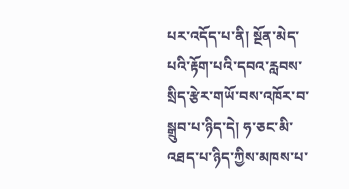པར་འདོད་པ་ནི། སྔོན་མེད་པའི་རྟོག་པའི་དབའ་རླབས་སྲིད་རྩེར་གཡོ་བས་འཁོར་བ་སྒྲུབ་པ་ཉིད་དེ། ཧ་ཅང་མི་འཐད་པ་ཉིད་ཀྱིས་མཁས་པ་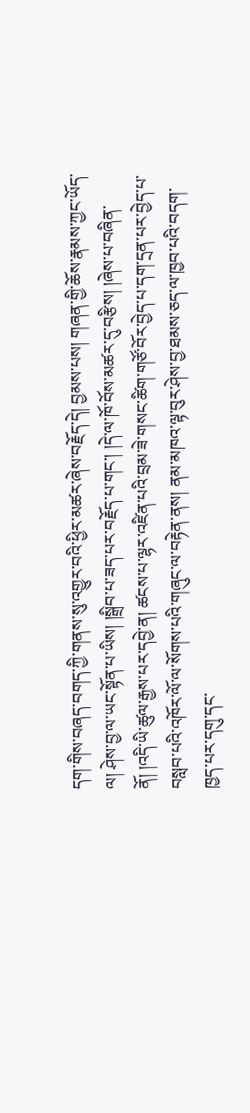དག་གིས་བཞད་བགད་ཀྱི་གནས་སུ་འགྱུར་བའི་ཕྱིར་མཚར་ཞེས་བརྗོད་དེ། བྱམས་པས། གཞན་གྱི་ཆོས་རྣམས་ཀྱང་ཡོད་ལ། ཤེས་བྱ་ལ་ཡང་སྟོན་པ་ཡིས། །སྒྲིབ་པ་ཟད་པར་བརྗོད་པ་གང་། །དེ་ལ་ཁོ་བོས་མཚར་དུ་བརྩིས། །ཞེས་པ་བཞིན་ནོ། །འདི་ཡི་ཚུལ་རྒྱས་པར་དབྱེ་ན། ཚངས་པ་ལྷར་འཛིན་པའི་བྲམ་ཟེ་གསང་ཚིག་གཙོ་བོར་བྱེད་པ་དག་དྲན་པར་བྱེད་པ་བསླབ་པའི་འཁོར་ལོ་ལ་སོགས་པའི་གཞུང་ལ་བརྟེན་ནས། ནམ་མཁའ་ལྟ་བུར་ཤེས་བྱ་ཐམས་ཅད་ལ་ཁྱབ་པའི་བདག་ཁྱད་པར་དགུ་དང་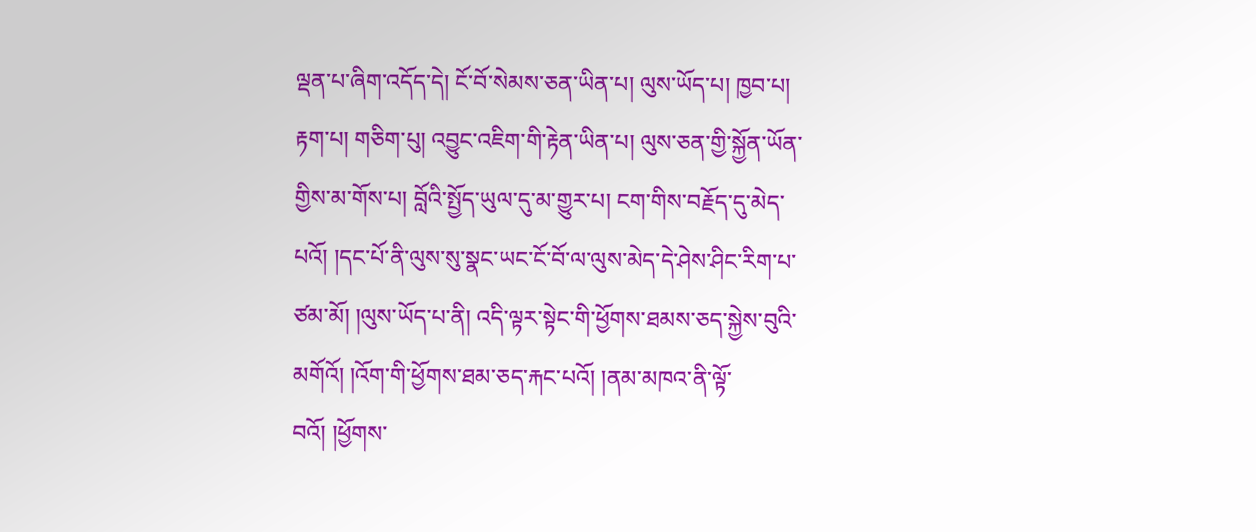ལྡན་པ་ཞིག་འདོད་དེ། ངོ་བོ་སེམས་ཅན་ཡིན་པ། ལུས་ཡོད་པ། ཁྱབ་པ། རྟག་པ། གཅིག་པུ། འབྱུང་འཇིག་གི་རྟེན་ཡིན་པ། ལུས་ཅན་གྱི་སྐྱོན་ཡོན་གྱིས་མ་གོས་པ། བློའི་སྤྱོད་ཡུལ་དུ་མ་གྱུར་པ། ངག་གིས་བརྗོད་དུ་མེད་པའོ། །དང་པོ་ནི་ལུས་སུ་སྣང་ཡང་ངོ་བོ་ལ་ལུས་མེད་དེ་ཤེས་ཤིང་རིག་པ་ཙམ་མོ། །ལུས་ཡོད་པ་ནི། འདི་ལྟར་སྟེང་གི་ཕྱོགས་ཐམས་ཅད་སྐྱེས་བུའི་མགོའོ། །འོག་གི་ཕྱོགས་ཐམ་ཅད་རྐང་པའོ། །ནམ་མཁའ་ནི་ལྟོ་བའོ། །ཕྱོགས་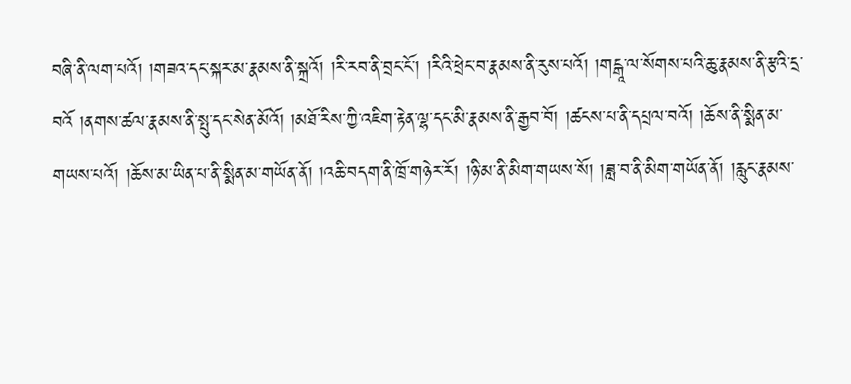བཞི་ནི་ལག་པའོ། །གཟའ་དང་སྐར་མ་རྣམས་ནི་སྐྲའོ། །རི་རབ་ནི་བྲང་ངོ་། །རིའི་ཕྲེང་བ་རྣམས་ནི་རུས་པའོ། །གངྒཱ་ལ་སོགས་པའི་ཆུ་རྣམས་ནི་རྩའི་དྲ་བའོ །ནགས་ཚལ་རྣམས་ནི་སྤུ་དང་སེན་མོའོ། །མཐོ་རིས་ཀྱི་འཇིག་རྟེན་ལྷ་དང་མི་རྣམས་ནི་རྒྱབ་བོ། །ཚངས་པ་ནི་དཔྲལ་བའོ། །ཆོས་ནི་སྨིན་མ་གཡས་པའོ། །ཆོས་མ་ཡིན་པ་ནི་སྨིན་མ་གཡོན་ནོ། །འཆི་བདག་ནི་ཁྲོ་གཉེར་རོ། །ཉི་མ་ནི་མིག་གཡས་སོ། །ཟླ་བ་ནི་མིག་གཡོན་ནོ། །རླུང་རྣམས་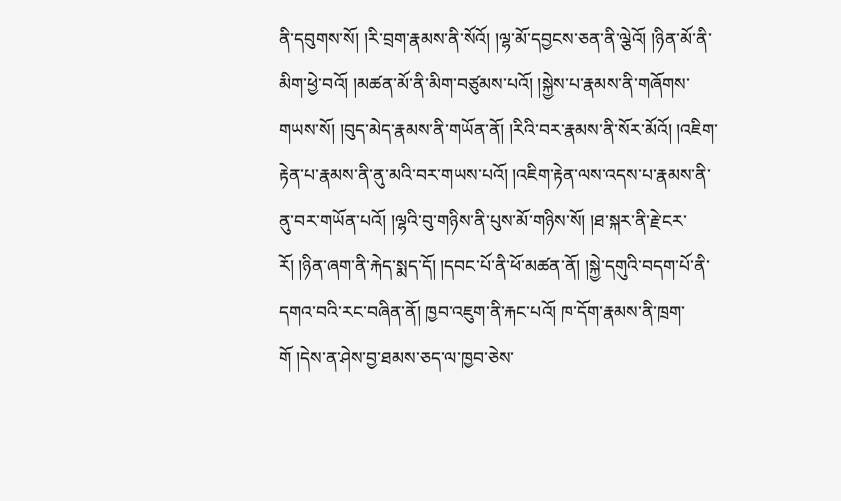ནི་དབུགས་སོ། །རི་བྲག་རྣམས་ནི་སོའོ། །ལྷ་མོ་དབྱངས་ཅན་ནི་ལྕེའོ། །ཉིན་མོ་ནི་མིག་ཕྱེ་བའོ། །མཚན་མོ་ནི་མིག་བཙུམས་པའོ། །སྐྱེས་པ་རྣམས་ནི་གཞོགས་གཡས་སོ། །བུད་མེད་རྣམས་ནི་གཡོན་ནོ། །རིའི་བར་རྣམས་ནི་སོར་མོའོ། །འཇིག་རྟེན་པ་རྣམས་ནི་ནུ་མའི་བར་གཡས་པའོ། །འཇིག་རྟེན་ལས་འདས་པ་རྣམས་ནི་ནུ་བར་གཡོན་པའོ། །ལྷའི་བུ་གཉིས་ནི་པུས་མོ་གཉིས་སོ། །ཐ་སྐར་ནི་རྗེ་ངར་རོ། །ཉིན་ཞག་ནི་རྐེད་སྨད་དོ། །དབང་པོ་ནི་ཕོ་མཚན་ནོ། །སྐྱེ་དགུའི་བདག་པོ་ནི་དགའ་བའི་རང་བཞིན་ནོ། ཁྱབ་འཇུག་ནི་རྐང་པའོ། ཁ་དོག་རྣམས་ནི་ཁྲག་གོ །དེས་ན་ཤེས་བྱ་ཐམས་ཅད་ལ་ཁྱབ་ཅེས་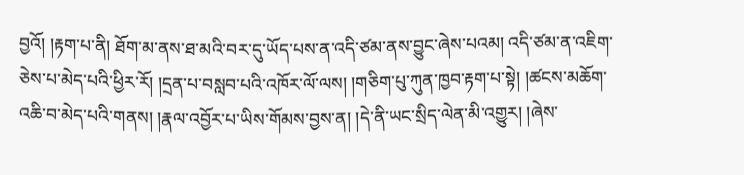བྱའོ། །རྟག་པ་ནི། ཐོག་མ་ནས་ཐ་མའི་བར་དུ་ཡོད་པས་ན་འདི་ཙམ་ནས་བྱུང་ཞེས་པའམ། འདི་ཙམ་ན་འཇིག་ཅེས་པ་མེད་པའི་ཕྱིར་རོ། །དྲན་པ་བསླབ་པའི་འཁོར་ལོ་ལས། །གཅིག་པུ་ཀུན་ཁྱབ་རྟག་པ་སྟེ། །ཚངས་མཆོག་འཆི་བ་མེད་པའི་གནས། །རྣལ་འབྱོར་པ་ཡིས་གོམས་བྱས་ན། །དེ་ནི་ཡང་སྲིད་ལེན་མི་འགྱུར། །ཞེས་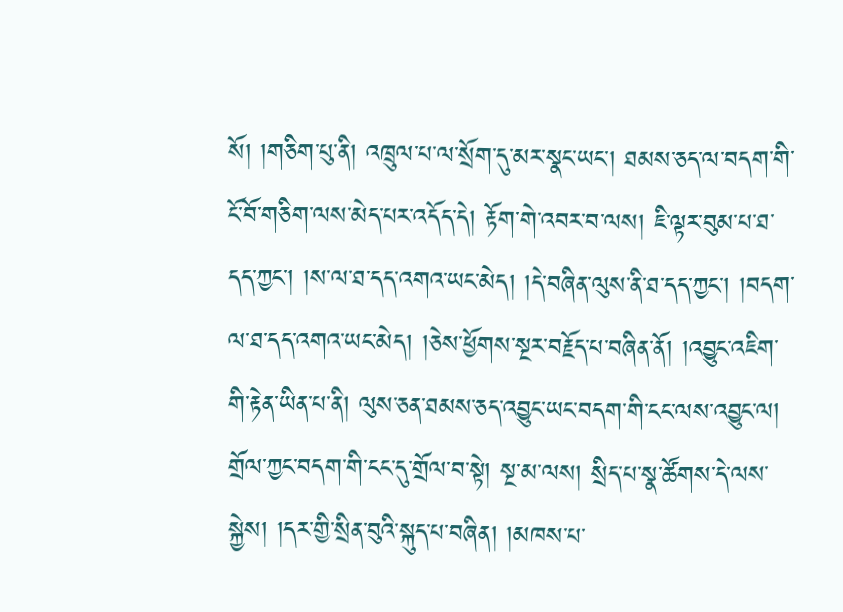སོ། །གཅིག་པུ་ནི། འཁྲུལ་པ་ལ་སྲོག་དུ་མར་སྣང་ཡང་། ཐམས་ཅད་ལ་བདག་གི་ངོ་བོ་གཅིག་ལས་མེད་པར་འདོད་དེ། རྟོག་གེ་འབར་བ་ལས། ཇི་ལྟར་བུམ་པ་ཐ་དད་ཀྱང་། །ས་ལ་ཐ་དད་འགའ་ཡང་མེད། །དེ་བཞིན་ལུས་ནི་ཐ་དད་ཀྱང་། །བདག་ལ་ཐ་དད་འགའ་ཡང་མེད། །ཅེས་ཕྱོགས་སྔར་བརྗོད་པ་བཞིན་ནོ། །འབྱུང་འཇིག་གི་རྟེན་ཡིན་པ་ནི། ལུས་ཅན་ཐམས་ཅད་འབྱུང་ཡང་བདག་གི་ངང་ལས་འབྱུང་ལ། གྲོལ་ཀྱང་བདག་གི་ངང་དུ་གྲོལ་བ་སྟེ། སྔ་མ་ལས། སྲིད་པ་སྣ་ཚོགས་དེ་ལས་སྐྱེས། །དར་གྱི་སྲིན་བུའི་སྐུད་པ་བཞིན། །མཁས་པ་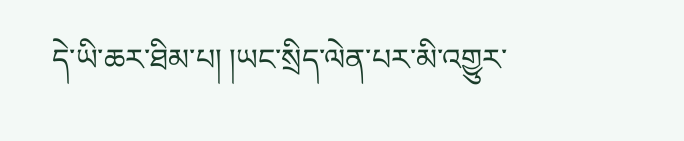དེ་ཡི་ཆར་ཐིམ་པ། །ཡང་སྲིད་ལེན་པར་མི་འགྱུར་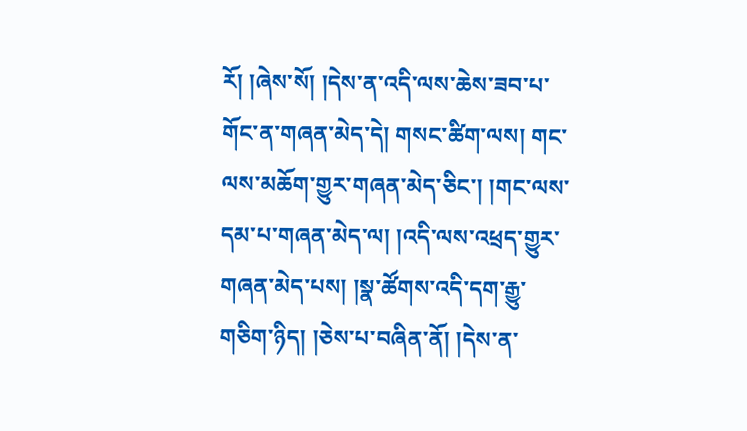རོ། །ཞེས་སོ། །དེས་ན་འདི་ལས་ཆེས་ཟབ་པ་གོང་ན་གཞན་མེད་དེ། གསང་ཚིག་ལས། གང་ལས་མཆོག་གྱུར་གཞན་མེད་ཅིང་། །གང་ལས་དམ་པ་གཞན་མེད་ལ། །འདི་ལས་འཕྲད་གྱུར་གཞན་མེད་པས། །སྣ་ཚོགས་འདི་དག་རྒྱུ་གཅིག་ཉིད། །ཅེས་པ་བཞིན་ནོ། །དེས་ན་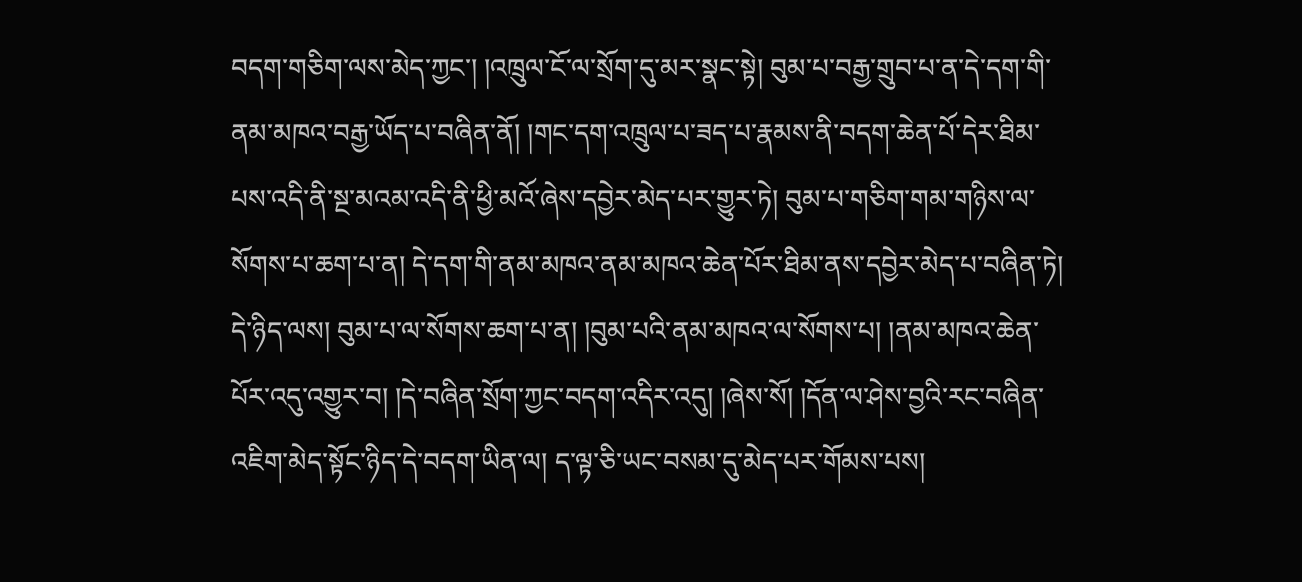བདག་གཅིག་ལས་མེད་ཀྱང་། །འཁྲུལ་ངོ་ལ་སྲོག་དུ་མར་སྣང་སྟེ། བུམ་པ་བརྒྱ་གྲུབ་པ་ན་དེ་དག་གི་ནམ་མཁའ་བརྒྱ་ཡོད་པ་བཞིན་ནོ། །གང་དག་འཁྲུལ་པ་ཟད་པ་རྣམས་ནི་བདག་ཆེན་པོ་དེར་ཐིམ་པས་འདི་ནི་སྔ་མའམ་འདི་ནི་ཕྱི་མའོ་ཞེས་དབྱེར་མེད་པར་གྱུར་ཏེ། བུམ་པ་གཅིག་གམ་གཉིས་ལ་སོགས་པ་ཆག་པ་ན། དེ་དག་གི་ནམ་མཁའ་ནམ་མཁའ་ཆེན་པོར་ཐིམ་ནས་དབྱེར་མེད་པ་བཞིན་ཏེ། དེ་ཉིད་ལས། བུམ་པ་ལ་སོགས་ཆག་པ་ན། །བུམ་པའི་ནམ་མཁའ་ལ་སོགས་པ། །ནམ་མཁའ་ཆེན་པོར་འདུ་འགྱུར་བ། །དེ་བཞིན་སྲོག་ཀྱང་བདག་འདིར་འདུ། །ཞེས་སོ། །དོན་ལ་ཤེས་བྱའི་རང་བཞིན་འཇིག་མེད་སྟོང་ཉིད་དེ་བདག་ཡིན་ལ། ད་ལྟ་ཅི་ཡང་བསམ་དུ་མེད་པར་གོམས་པས།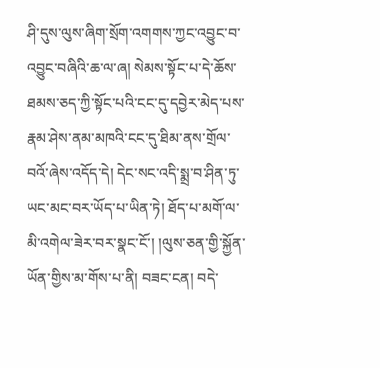ཤི་དུས་ལུས་ཞིག་སྲོག་འགགས་ཀྱང་འབྱུང་བ་འབྱུང་བཞིའི་ཆ་ལ་ཞ། སེམས་སྟོང་པ་དེ་ཆོས་ཐམས་ཅད་ཀྱི་སྟོང་པའི་ངང་དུ་དབྱེར་མེད་པས་རྣམ་ཤེས་ནམ་མཁའི་ངང་དུ་ཐིམ་ནས་གྲོལ་བའོ་ཞེས་འདོད་དེ། དེང་སང་འདི་སྨྲ་བ་ཤིན་ཏུ་ཡང་མང་བར་ཡོད་པ་ཡིན་ཏེ། ཐོད་པ་མགོ་ལ་མི་འགེལ་ཟེར་བར་སྣང་ངོ་། །ལུས་ཅན་གྱི་སྐྱོན་ཡོན་གྱིས་མ་གོས་པ་ནི། བཟང་ངན། བདེ་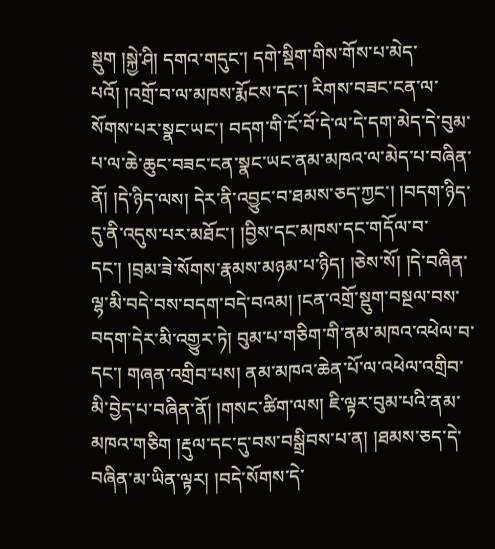སྡུག །སྐྱེ་ཤི། དགའ་གདུང་། དགེ་སྡིག་གིས་གོས་པ་མེད་པའོ། །འགྲོ་བ་ལ་མཁས་རྨོངས་དང་། རིགས་བཟང་ངན་ལ་སོགས་པར་སྣང་ཡང་། བདག་གི་ངོ་བོ་དེ་ལ་དེ་དག་མེད་དེ་བུམ་པ་ལ་ཆེ་ཆུང་བཟང་ངན་སྣང་ཡང་ནམ་མཁའ་ལ་མེད་པ་བཞིན་ནོ། །དེ་ཉིད་ལས། དེར་ནི་འབྱུང་བ་ཐམས་ཅད་ཀྱང་། །བདག་ཉིད་དུ་ནི་འདུས་པར་མཐོང་། །བྱིས་དང་མཁས་དང་གདོལ་བ་དང་། །བྲམ་ཟེ་སོགས་རྣམས་མཉམ་པ་ཉིད། །ཅེས་སོ། །དེ་བཞིན་ལྷ་མི་བདེ་བས་བདག་བདེ་བའམ། །ངན་འགྲོ་སྡུག་བསྔལ་བས་བདག་དེར་མི་འགྱུར་ཏེ། བུམ་པ་གཅིག་གི་ནམ་མཁའ་འཕེལ་བ་དང་། གཞན་འགྲིབ་པས། ནམ་མཁའ་ཆེན་པོ་ལ་འཕེལ་འགྲིབ་མི་བྱེད་པ་བཞིན་ནོ། །གསང་ཚིག་ལས། ཇི་ལྟར་བུམ་པའི་ནམ་མཁའ་གཅིག །རྡུལ་དང་དུ་བས་བསྒྲིབས་པ་ན། །ཐམས་ཅད་དེ་བཞིན་མ་ཡིན་ལྟར། །བདེ་སོགས་དེ་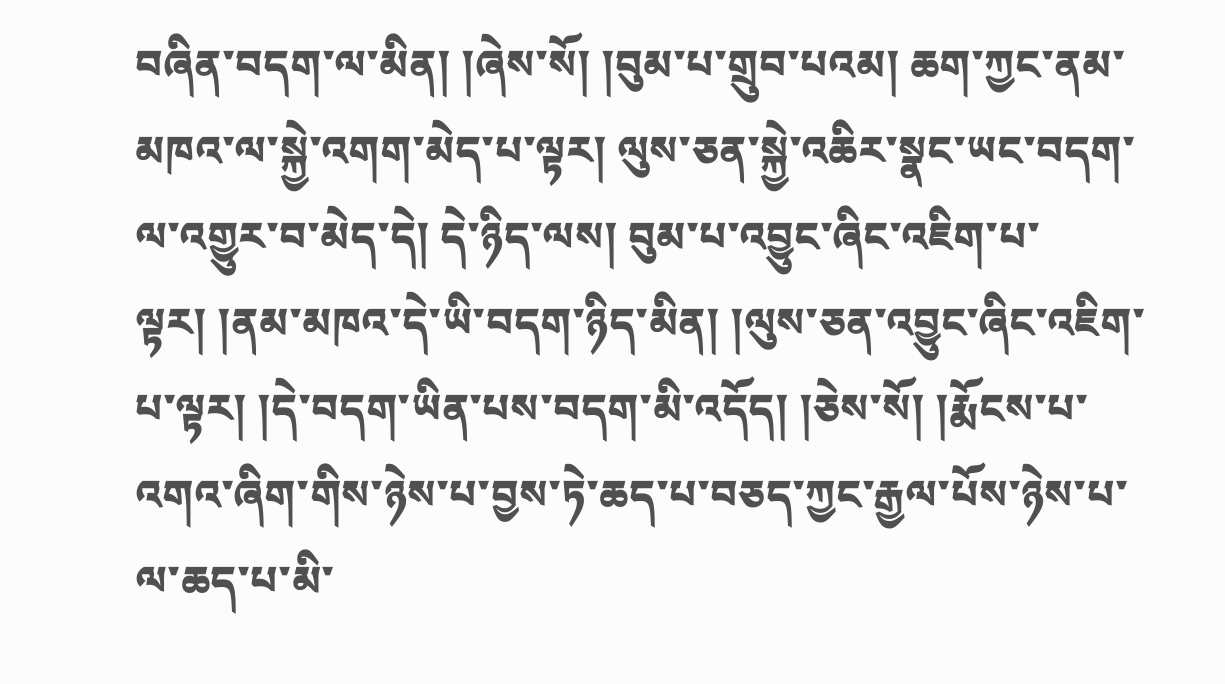བཞིན་བདག་ལ་མིན། །ཞེས་སོ། །བུམ་པ་གྲུབ་པའམ། ཆག་ཀྱང་ནམ་མཁའ་ལ་སྐྱེ་འགག་མེད་པ་ལྟར། ལུས་ཅན་སྐྱེ་འཆིར་སྣང་ཡང་བདག་ལ་འགྱུར་བ་མེད་དེ། དེ་ཉིད་ལས། བུམ་པ་འབྱུང་ཞིང་འཇིག་པ་ལྟར། །ནམ་མཁའ་དེ་ཡི་བདག་ཉིད་མིན། །ལུས་ཅན་འབྱུང་ཞིང་འཇིག་པ་ལྟར། །དེ་བདག་ཡིན་པས་བདག་མི་འདོད། །ཅེས་སོ། །རྨོངས་པ་འགའ་ཞིག་གིས་ཉེས་པ་བྱས་ཏེ་ཆད་པ་བཅད་ཀྱང་རྒྱལ་པོས་ཉེས་པ་ལ་ཆད་པ་མི་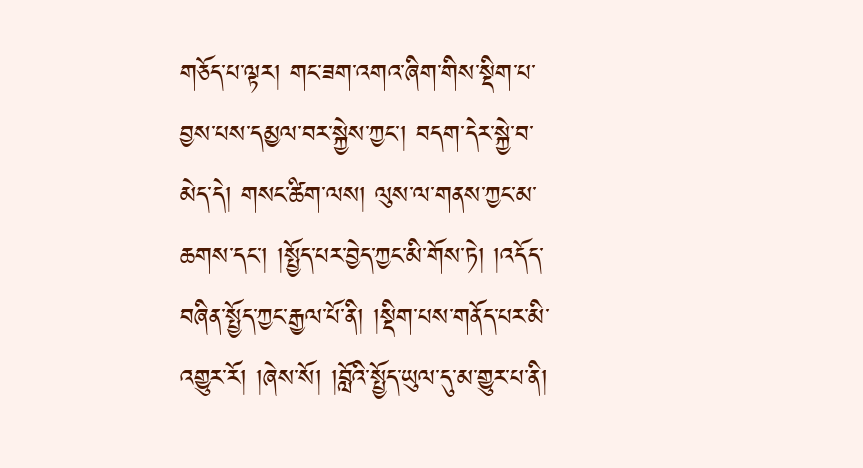གཅོད་པ་ལྟར། གང་ཟག་འགའ་ཞིག་གིས་སྡིག་པ་བྱས་པས་དམྱལ་བར་སྐྱེས་ཀྱང་། བདག་དེར་སྐྱེ་བ་མེད་དེ། གསང་ཚིག་ལས། ལུས་ལ་གནས་ཀྱང་མ་ཆགས་དང་། །སྤྱོད་པར་བྱེད་ཀྱང་མི་གོས་ཏེ། །འདོད་བཞིན་སྤྱོད་ཀྱང་རྒྱལ་པོ་ནི། །སྡིག་པས་གནོད་པར་མི་འགྱུར་རོ། །ཞེས་སོ། །བློའི་སྤྱོད་ཡུལ་དུ་མ་གྱུར་པ་ནི།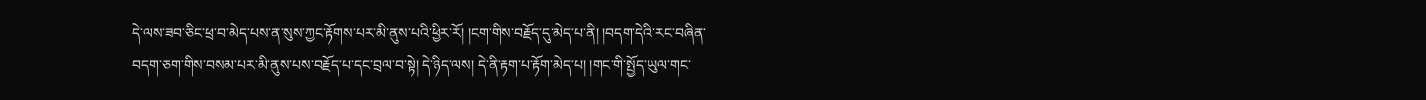དེ་ལས་ཟབ་ཅིང་ཕྲ་བ་མེད་པས་ན་སུས་ཀྱང་རྟོགས་པར་མི་ནུས་པའི་ཕྱིར་རོ། །ངག་གིས་བརྗོད་དུ་མེད་པ་ནི། །བདག་དེའི་རང་བཞིན་བདག་ཅག་གིས་བསམ་པར་མི་ནུས་པས་བརྗོད་པ་དང་བྲལ་བ་སྟེ། དེ་ཉིད་ལས། དེ་ནི་རྟག་པ་རྟོག་མེད་པ། །གང་གི་སྤྱོད་ཡུལ་གང་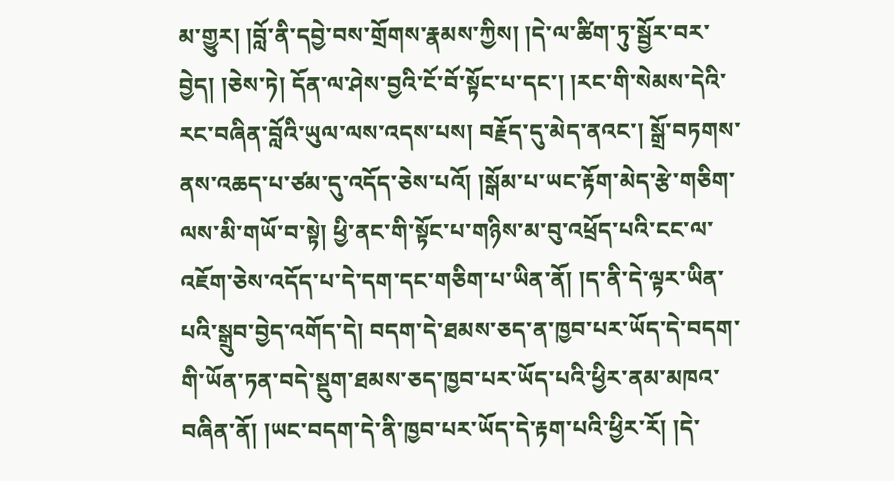མ་གྱུར། །བློ་ནི་དབྱེ་བས་གྲོགས་རྣམས་ཀྱིས། །དེ་ལ་ཚིག་ཏུ་སྦྱོར་བར་བྱེད། །ཅེས་ཏེ། དོན་ལ་ཤེས་བྱའི་ངོ་བོ་སྟོང་པ་དང་། །རང་གི་སེམས་དེའི་རང་བཞིན་བློའི་ཡུལ་ལས་འདས་པས། བརྗོད་དུ་མེད་ནའང་། སྒྲོ་བཏགས་ནས་འཆད་པ་ཙམ་དུ་འདོད་ཅེས་པའོ། །སྒོམ་པ་ཡང་རྟོག་མེད་རྩེ་གཅིག་ལས་མི་གཡོ་བ་སྟེ། ཕྱི་ནང་གི་སྟོང་པ་གཉིས་མ་བུ་འཕྲོད་པའི་ངང་ལ་འཇོག་ཅེས་འདོད་པ་དེ་དག་དང་གཅིག་པ་ཡིན་ནོ། །ད་ནི་དེ་ལྟར་ཡིན་པའི་སྒྲུབ་བྱེད་འགོད་དེ། བདག་དེ་ཐམས་ཅད་ན་ཁྱབ་པར་ཡོད་དེ་བདག་གི་ཡོན་ཏན་བདེ་སྡུག་ཐམས་ཅད་ཁྱབ་པར་ཡོད་པའི་ཕྱིར་ནམ་མཁའ་བཞིན་ནོ། །ཡང་བདག་དེ་ནི་ཁྱབ་པར་ཡོད་དེ་རྟག་པའི་ཕྱིར་རོ། །དེ་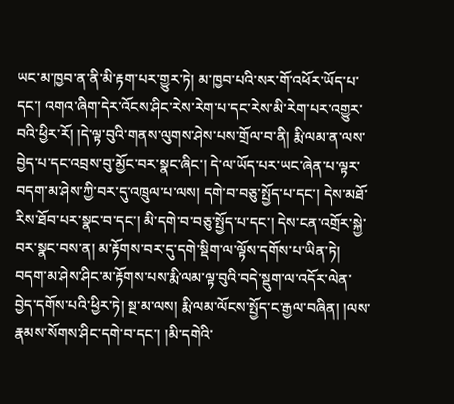ཡང་མ་ཁྱབ་ན་ནི་མི་རྟག་པར་གྱུར་ཏེ། མ་ཁྱབ་པའི་སར་གོ་འཕོར་ཡོད་པ་དང་། འགའ་ཞིག་དེར་འོངས་ཤིང་རེས་རེག་པ་དང་རེས་མི་རེག་པར་འགྱུར་བའི་ཕྱིར་རོ། །དེ་ལྟ་བུའི་གནས་ལུགས་ཤེས་པས་གྲོལ་བ་ནི། རྨི་ལམ་ན་ལས་བྱེད་པ་དང་འབྲས་བུ་མྱོང་བར་སྣང་ཞིང་། དེ་ལ་ཡོད་པར་ཡང་ཞེན་པ་ལྟར་བདག་མ་ཤེས་ཀྱི་བར་དུ་འཁྲུལ་པ་ལས། དགེ་བ་བཅུ་སྤྱོད་པ་དང་། དེས་མཐོ་རིས་ཐོབ་པར་སྣང་བ་དང་། མི་དགེ་བ་བཅུ་སྤྱོད་པ་དང་། དེས་ངན་འགྲོར་སྐྱེ་བར་སྣང་བས་ན། མ་རྟོགས་བར་དུ་དགེ་སྡིག་ལ་ལྟོས་དགོས་པ་ཡིན་ཏེ། བདག་མ་ཤེས་ཤིང་མ་རྟོགས་པས་རྨི་ལམ་ལྟ་བུའི་བདེ་སྡུག་ལ་འདོར་ལེན་བྱེད་དགོས་པའི་ཕྱིར་ཏེ། སྔ་མ་ལས། རྨི་ལམ་ལོངས་སྤྱོད་ང་རྒྱལ་བཞིན། །ལས་རྣམས་སོགས་ཤིང་དགེ་བ་དང་། །མི་དགེའི་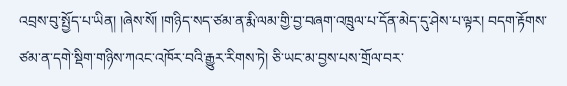འབྲས་བུ་སྤྱོད་པ་ཡིན། །ཞེས་སོ། །གཉིད་སད་ཙམ་ན་རྨི་ལམ་གྱི་བྱ་བཞག་འཁྲུལ་པ་དོན་མེད་དུ་ཤེས་པ་ལྟར། བདག་རྟོགས་ཙམ་ན་དགེ་སྡིག་གཉིས་ཀའང་འཁོར་བའི་རྒྱུར་རིགས་ཏེ། ཅི་ཡང་མ་བྱས་པས་གྲོལ་བར་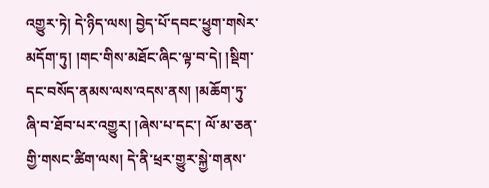འགྱུར་ཏེ། དེ་ཉིད་ལས། བྱེད་པོ་དབང་ཕྱུག་གསེར་མདོག་ཏུ། །གང་གིས་མཐོང་ཞིང་ལྟ་བ་དེ། །སྡིག་དང་བསོད་ནམས་ལས་འདས་ནས། །མཆོག་ཏུ་ཞི་བ་ཐོབ་པར་འགྱུར། །ཞེས་པ་དང་། ལོ་མ་ཅན་གྱི་གསང་ཚིག་ལས། དེ་ནི་ཕྲར་གྱུར་སྐྱེ་གནས་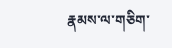རྣམས་ལ་གཅིག་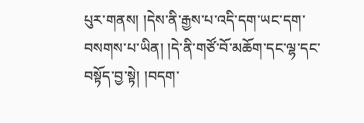པུར་གནས། །དེས་ནི་རྒྱས་པ་འདི་དག་ཡང་དག་བསགས་པ་ཡིན། །དེ་ནི་གཙོ་བོ་མཆོག་དང་ལྷ་དང་བསྟོད་བྱ་སྟེ། །བདག་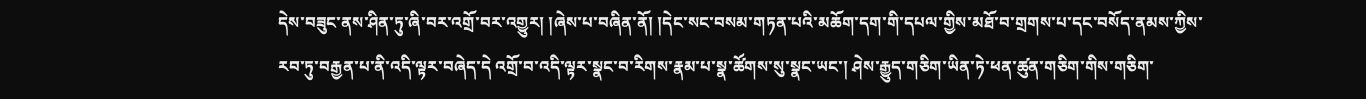དེས་བཟུང་ནས་ཤིན་ཏུ་ཞི་བར་འགྲོ་བར་འགྱུར། །ཞེས་པ་བཞིན་ནོ། །དེང་སང་བསམ་གཏན་པའི་མཆོག་དག་གི་དཔལ་གྱིས་མཐོ་བ་གྲགས་པ་དང་བསོད་ནམས་ཀྱིས་རབ་ཏུ་བརྒྱན་པ་ནི་འདི་ལྟར་བཞེད་དེ འགྲོ་བ་འདི་ལྟར་སྣང་བ་རིགས་རྣམ་པ་སྣ་ཚོགས་སུ་སྣང་ཡང་། ཤེས་རྒྱུད་གཅིག་ཡིན་ཏེ་ཕན་ཚུན་གཅིག་གིས་གཅིག་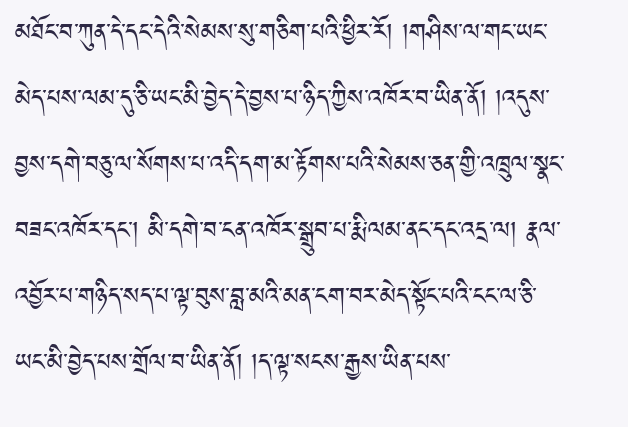མཐོང་བ་ཀུན་དེ་དང་དེའི་སེམས་སུ་གཅིག་པའི་ཕྱིར་རོ། །གཤིས་ལ་གང་ཡང་མེད་པས་ལམ་དུ་ཅི་ཡང་མི་བྱེད་དེ་བྱས་པ་ཉིད་ཀྱིས་འཁོར་བ་ཡིན་ནོ། །འདུས་བྱས་དགེ་བཅུ་ལ་སོགས་པ་འདི་དག་མ་རྟོགས་པའི་སེམས་ཅན་གྱི་འཁྲུལ་སྣང་བཟང་འཁོར་དང་། མི་དགེ་བ་ངན་འཁོར་སྒྲུབ་པ་རྨི་ལམ་ནང་དང་འདྲ་ལ། རྣལ་འབྱོར་པ་གཉིད་སད་པ་ལྟ་བུས་བླ་མའི་མན་ངག་བར་མེད་སྟོང་པའི་ངང་ལ་ཅི་ཡང་མི་བྱེད་པས་གྲོལ་བ་ཡིན་ནོ། །ད་ལྟ་སངས་རྒྱས་ཡིན་པས་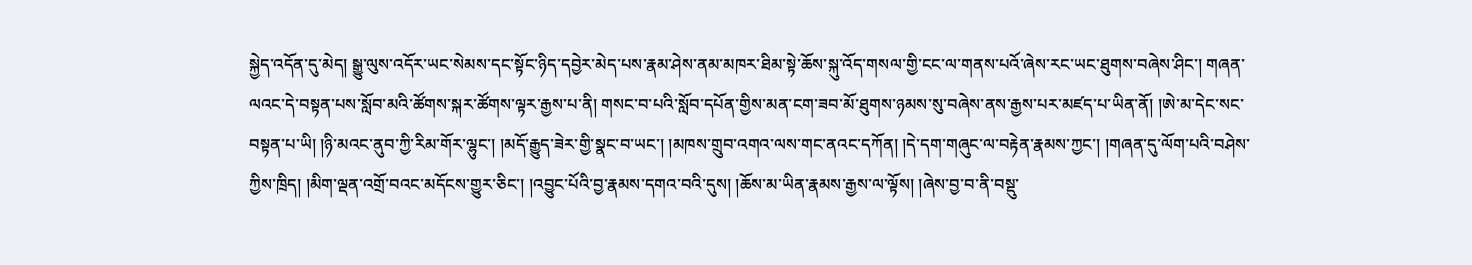སྐྱེད་འདོན་དུ་མེད། སྒྱུ་ལུས་འདོར་ཡང་སེམས་དང་སྟོང་ཉིད་དབྱེར་མེད་པས་རྣམ་ཤེས་ནམ་མཁར་ཐིམ་སྟེ་ཆོས་སྐུ་འོད་གསལ་གྱི་ངང་ལ་གནས་པའོ་ཞེས་རང་ཡང་ཐུགས་བཞེས་ཤིང་། གཞན་ལའང་དེ་བསྟན་པས་སློབ་མའི་ཚོགས་སྐར་ཚོགས་ལྟར་རྒྱས་པ་ནི། གསང་བ་པའི་སློབ་དཔོན་གྱིས་མན་ངག་ཟབ་མོ་ཐུགས་ཉམས་སུ་བཞེས་ནས་རྒྱས་པར་མཛད་པ་ཡིན་ནོ། །ཨེ་མ་དེང་སང་བསྟན་པ་ཡི། །ཉི་མའང་ནུབ་ཀྱི་རིམ་གོར་ལྷུང་། །མདོ་རྒྱུད་ཟེར་གྱི་སྣང་བ་ཡང་། །མཁས་གྲུབ་འགའ་ལས་གང་ནའང་དཀོན། །དེ་དག་གཞུང་ལ་བརྟེན་རྣམས་ཀྱང་། །གཞན་དུ་ལོག་པའི་བཤེས་ཀྱིས་ཁྲིད། །མིག་ལྡན་འགྲོ་བའང་མདོངས་གྱུར་ཅིང་། །འབྱུང་པོའི་བྱ་རྣམས་དགའ་བའི་དུས། །ཆོས་མ་ཡིན་རྣམས་རྒྱས་ལ་ལྟོས། །ཞེས་བྱ་བ་ནི་བསྡུ་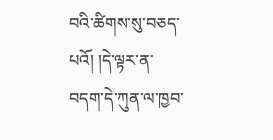བའི་ཚིགས་སུ་བཅད་པའོ། །དེ་ལྟར་ན་བདག་དེ་ཀུན་ལ་ཁྱབ་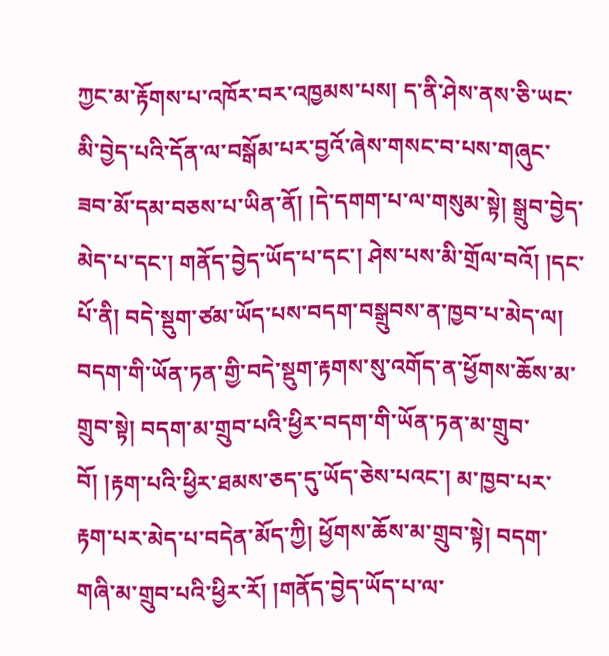ཀྱང་མ་རྟོགས་པ་འཁོར་བར་འཁྱམས་པས། ད་ནི་ཤེས་ནས་ཅི་ཡང་མི་བྱེད་པའི་དོན་ལ་བསྒོམ་པར་བྱའོ་ཞེས་གསང་བ་པས་གཞུང་ཟབ་མོ་དམ་བཅས་པ་ཡིན་ནོ། །དེ་དགག་པ་ལ་གསུམ་སྟེ། སྒྲུབ་བྱེད་མེད་པ་དང་། གནོད་བྱེད་ཡོད་པ་དང་། ཤེས་པས་མི་གྲོལ་བའོ། །དང་པོ་ནི། བདེ་སྡུག་ཙམ་ཡོད་པས་བདག་བསྒྲུབས་ན་ཁྱབ་པ་མེད་ལ། བདག་གི་ཡོན་ཏན་གྱི་བདེ་སྡུག་རྟགས་སུ་འགོད་ན་ཕྱོགས་ཆོས་མ་གྲུབ་སྟེ། བདག་མ་གྲུབ་པའི་ཕྱིར་བདག་གི་ཡོན་ཏན་མ་གྲུབ་བོ། །རྟག་པའི་ཕྱིར་ཐམས་ཅད་དུ་ཡོད་ཅེས་པའང་། མ་ཁྱབ་པར་རྟག་པར་མེད་པ་བདེན་མོད་ཀྱི། ཕྱོགས་ཆོས་མ་གྲུབ་སྟེ། བདག་གཞི་མ་གྲུབ་པའི་ཕྱིར་རོ། །གནོད་བྱེད་ཡོད་པ་ལ་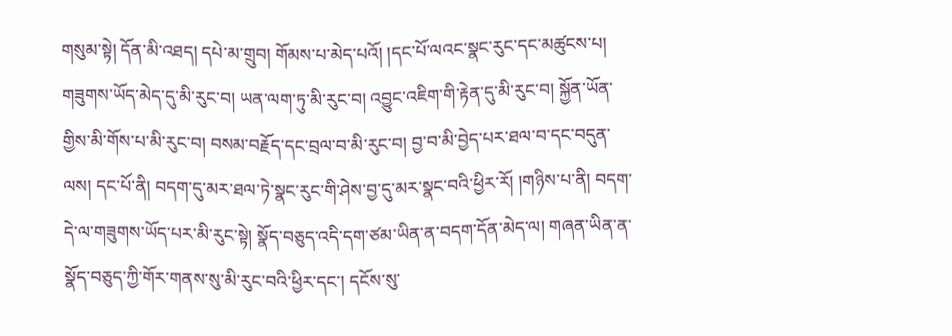གསུམ་སྟེ། དོན་མི་འཐད། དཔེ་མ་གྲུབ། གོམས་པ་མེད་པའོ། །དང་པོ་ལའང་སྣང་རུང་དང་མཚུངས་པ། གཟུགས་ཡོད་མེད་དུ་མི་རུང་བ། ཡན་ལག་ཏུ་མི་རུང་བ། འབྱུང་འཇིག་གི་རྟེན་དུ་མི་རུང་བ། སྐྱོན་ཡོན་གྱིས་མི་གོས་པ་མི་རུང་བ། བསམ་བརྗོད་དང་བྲལ་བ་མི་རུང་བ། བྱ་བ་མི་བྱེད་པར་ཐལ་བ་དང་བདུན་ལས། དང་པོ་ནི། བདག་དུ་མར་ཐལ་ཏེ་སྣང་རུང་གི་ཤེས་བྱ་དུ་མར་སྣང་བའི་ཕྱིར་རོ། །གཉིས་པ་ནི། བདག་དེ་ལ་གཟུགས་ཡོད་པར་མི་རུང་སྟེ། སྣོད་བཅུད་འདི་དག་ཙམ་ཡིན་ན་བདག་དོན་མེད་ལ། གཞན་ཡིན་ན་སྣོད་བཅུད་ཀྱི་གོར་གནས་སུ་མི་རུང་བའི་ཕྱིར་དང་། དངོས་སུ་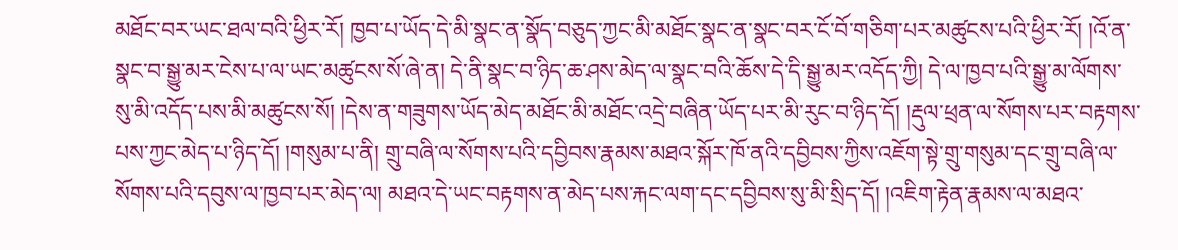མཐོང་བར་ཡང་ཐལ་བའི་ཕྱིར་རོ། ཁྱབ་པ་ཡོད་དེ་མི་སྣང་ན་སྣོད་བཅུད་ཀྱང་མི་མཐོང་སྣང་ན་སྣང་བར་ངོ་བོ་གཅིག་པར་མཚུངས་པའི་ཕྱིར་རོ། །འོ་ན་སྣང་བ་སྒྱུ་མར་ངེས་པ་ལ་ཡང་མཚུངས་སོ་ཞེ་ན། དེ་ནི་སྣང་བ་ཉིད་ཆ་ཤས་མེད་ལ་སྣང་བའི་ཆོས་དེ་དི་སྒྱུ་མར་འདོད་ཀྱི། དེ་ལ་ཁྱབ་པའི་སྒྱུ་མ་ལོགས་སུ་མི་འདོད་པས་མི་མཚུངས་སོ། །དེས་ན་གཟུགས་ཡོད་མེད་མཐོང་མི་མཐོང་འདྲེ་བཞིན་ཡོད་པར་མི་རུང་བ་ཉིད་དོ། །རྡུལ་ཕྲན་ལ་སོགས་པར་བརྟགས་པས་ཀྱང་མེད་པ་ཉིད་དོ། །གསུམ་པ་ནི། གྲུ་བཞི་ལ་སོགས་པའི་དབྱིབས་རྣམས་མཐའ་སྐོར་ཁོ་ནའི་དབྱིབས་ཀྱིས་འཇོག་སྟེ་གྲུ་གསུམ་དང་གྲུ་བཞི་ལ་སོགས་པའི་དབུས་ལ་ཁྱབ་པར་མེད་ལ། མཐའ་དེ་ཡང་བརྟགས་ན་མེད་པས་རྐང་ལག་དང་དབྱིབས་སུ་མི་སྲིད་དོ། །འཇིག་རྟེན་རྣམས་ལ་མཐའ་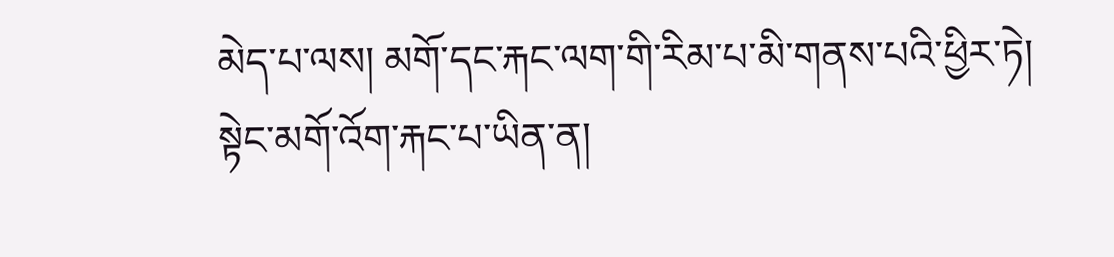མེད་པ་ལས། མགོ་དང་རྐང་ལག་གི་རིམ་པ་མི་གནས་པའི་ཕྱིར་ཏེ། སྟེང་མགོ་འོག་རྐང་པ་ཡིན་ན།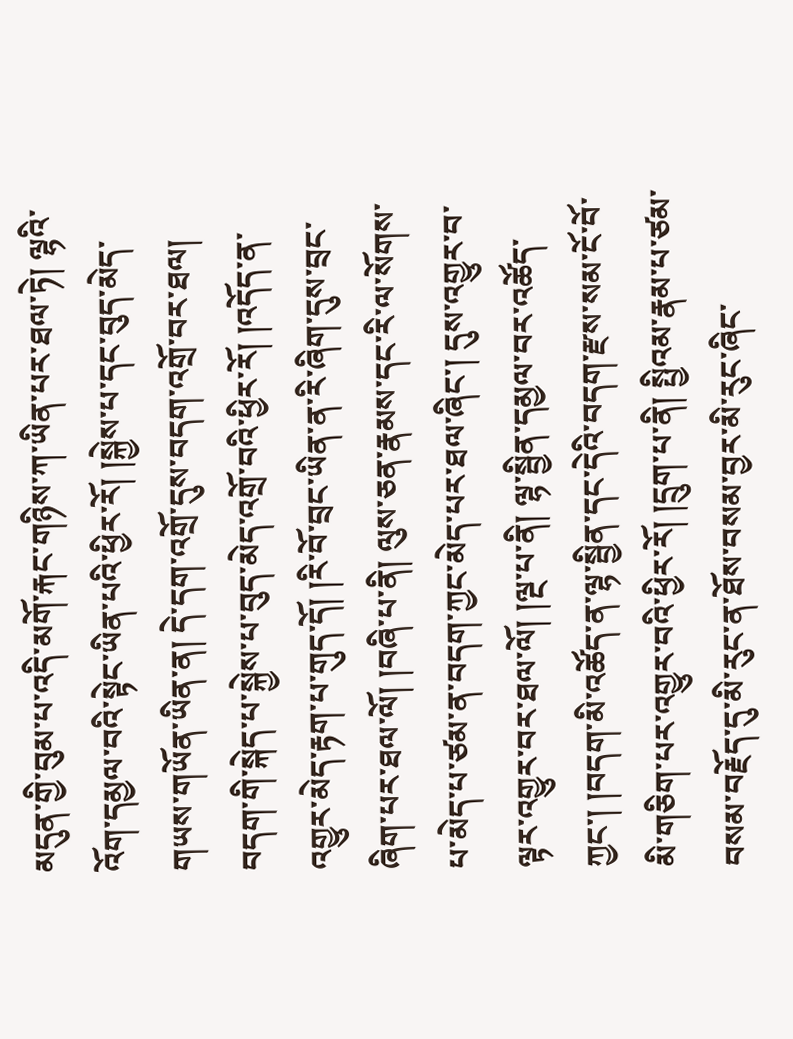མདུན་གྱི་བུམ་པ་འདི་མགོ་རྐང་གཉིས་ཀ་ཡིན་པར་ཐལ་ཏེ། ལྷའི་འོག་དམྱལ་བའི་སྟེང་ཡིན་པའི་ཕྱིར་རོ། །སྐྱེས་པ་དང་བུད་མེད་གཡས་གཡོན་ཡིན་ན། དེ་དག་འགྲོ་དུས་བདག་འགྲོ་བར་ཐལ། བདག་གི་སྐེད་པ་སྐྱེས་པ་བུད་མེད་འགྲོ་བའི་ཕྱིར་རོ། །འདོད་ན་འགྱུར་མེད་རྟག་པ་གུད་དོ། །རི་བོ་བྲང་ཡིན་ན་རི་ཞིག་དུས་བྲང་ཞིག་པར་ཐལ་ལོ། །བཞི་པ་ནི། ལུས་ཅན་རྣམས་དང་རི་ལ་སོགས་པ་མེད་པ་ཙམ་ན་བདག་ཀྱང་མེད་པར་ཐལ་ཞིང་། དུས་འགྱུར་བ་ལྟར་འགྱུར་བར་ཐལ་ལོ། །ལྔ་པ་ནི། ལྷ་སྦྱིན་དམྱལ་བར་འཚོད་ཀྱང་། །བདག་མི་འཚོད་ན་ལྷ་སྦྱིན་དང་དེའི་བདག་རྫས་སམ་ངོ་བོ་མི་གཅིག་པར་འགྱུར་བའི་ཕྱིར་རོ། །དྲུག་པ་ནི། སྤྱིའམ་རྣམ་པ་ཙམ་བསམ་བརྗོད་དུ་མི་རུང་ན་ཐོས་བསམ་བྱར་མི་རུང་ཞིང་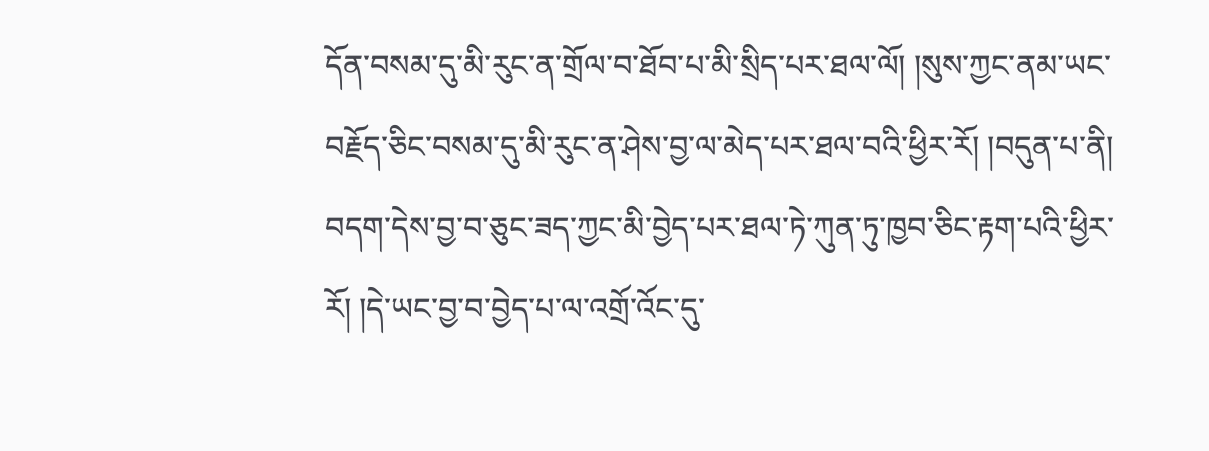དོན་བསམ་དུ་མི་རུང་ན་གྲོལ་བ་ཐོབ་པ་མི་སྲིད་པར་ཐལ་ལོ། །སུས་ཀྱང་ནམ་ཡང་བརྗོད་ཅིང་བསམ་དུ་མི་རུང་ན་ཤེས་བྱ་ལ་མེད་པར་ཐལ་བའི་ཕྱིར་རོ། །བདུན་པ་ནི། བདག་དེས་བྱ་བ་ཅུང་ཟད་ཀྱང་མི་བྱེད་པར་ཐལ་ཏེ་ཀུན་ཏུ་ཁྱབ་ཅིང་རྟག་པའི་ཕྱིར་རོ། །དེ་ཡང་བྱ་བ་བྱེད་པ་ལ་འགྲོ་འོང་དུ་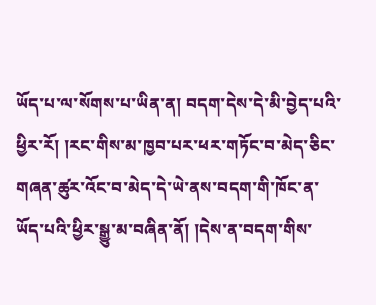ཡོད་པ་ལ་སོགས་པ་ཡིན་ན། བདག་དེས་དེ་མི་བྱེད་པའི་ཕྱིར་རོ། །རང་གིས་མ་ཁྱབ་པར་ཕར་གཏོང་བ་མེད་ཅིང་གཞན་ཚུར་འོང་བ་མེད་དེ་ཡེ་ནས་བདག་གི་ཁོང་ན་ཡོད་པའི་ཕྱིར་སྒྱུ་མ་བཞིན་ནོ། །དེས་ན་བདག་གིས་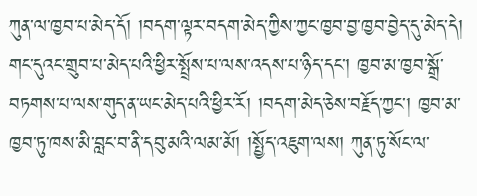ཀུན་ལ་ཁྱབ་པ་མེད་དོ། །བདག་ལྟར་བདག་མེད་ཀྱིས་ཀྱང་ཁྱབ་བྱ་ཁྱབ་བྱེད་དུ་མེད་དེ། གང་དུའང་གྲུབ་པ་མེད་པའི་ཕྱིར་སྤྲོས་པ་ལས་འདས་པ་ཉིད་དང་། ཁྱབ་མ་ཁྱབ་སྒྲོ་བཏགས་པ་ལས་གུད་ན་ཡང་མེད་པའི་ཕྱིར་རོ། །བདག་མེད་ཅེས་བརྗོད་ཀྱང་། ཁྱབ་མ་ཁྱབ་ཏུ་ཁས་མི་བླང་བ་ནི་དབུ་མའི་ལམ་མོ། །སྤྱོད་འཇུག་ལས། ཀུན་ཏུ་སོང་ལ་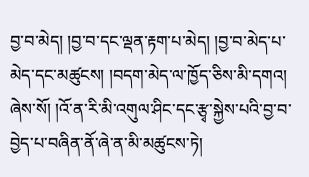བྱ་བ་མེད། །བྱ་བ་དང་ལྡན་རྟག་པ་མེད། །བྱ་བ་མེད་པ་མེད་དང་མཚུངས། །བདག་མེད་ལ་ཁྱོད་ཅིས་མི་དགའ། ཞེས་སོ། །འོ་ན་རི་མི་འགུལ་ཤིང་དང་རྩྭ་སྐྱེས་པའི་བྱ་བ་བྱེད་པ་བཞིན་ནོ་ཞེ་ན་མི་མཚུངས་ཏེ།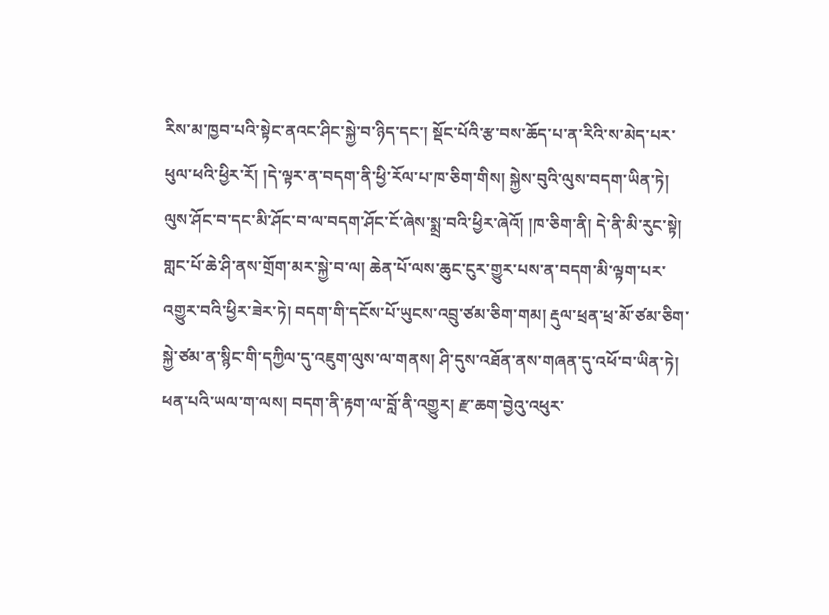རིས་མ་ཁྱབ་པའི་སྟེང་ནའང་ཤིང་སྐྱེ་བ་ཉིད་དང་། སྡོང་པོའི་རྩ་བས་ཆོད་པ་ན་རིའི་ས་མེད་པར་ཕུལ་ཕའི་ཕྱིར་རོ། །དེ་ལྟར་ན་བདག་ནི་ཕྱི་རོལ་པ་ཁ་ཅིག་གིས། སྐྱེས་བུའི་ལུས་བདག་ཡིན་ཏེ། ལུས་ཤོང་བ་དང་མི་ཤོང་བ་ལ་བདག་ཤོང་ངོ་ཞེས་སྨྲ་བའི་ཕྱིར་ཞེའོ། །ཁ་ཅིག་ནི། དེ་ནི་མི་རུང་སྟེ། གླང་པོ་ཆེ་ཤི་ནས་གྲོག་མར་སྐྱེ་བ་ལ། ཆེན་པོ་ལས་ཆུང་ངུར་གྱུར་པས་ན་བདག་མི་ལྟག་པར་འགྱུར་བའི་ཕྱིར་ཟེར་ཏེ། བདག་གི་དངོས་པོ་ཡུངས་འབྲུ་ཙམ་ཅིག་གམ། རྡུལ་ཕྲན་ཕྲ་མོ་ཙམ་ཅིག་སྐྱེ་ཙམ་ན་སྙིང་གི་དཀྱིལ་དུ་འཇུག་ལུས་ལ་གནས། ཤི་དུས་འཐོན་ནས་གཞན་དུ་འཕོ་བ་ཡིན་ཏེ། ཕན་པའི་ཡལ་ག་ལས། བདག་ནི་རྟག་ལ་བློ་ནི་འགྱུར། རྫ་ཆག་བྱེའུ་འཕུར་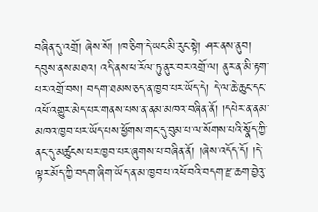བཞིན་དུ་འགྲོ། ཞེས་སོ། །ཁ་ཅིག་དེ་ཡང་མི་རུང་སྟེ། ཤར་ནས་ནུབ། དབུས་ནས་མཐའ། འདི་ནས་ཕ་རོལ་ཏུ་ནུར་བར་འགྲོ་ལ། ནུར་ན་མི་རྟག་པར་འགྲོ་བས། བདག་ཐམས་ཅད་ན་ཁྱབ་པར་ཡོད་དེ། དེ་ལ་ཆེ་ཆུང་དང་འཕོ་འགྱུར་མེད་པར་གནས་པས་ན་ནམ་མཁའ་བཞིན་ནོ། །དཔེར་ན་ནམ་མཁའ་ཁྱབ་པར་ཡོད་པས་ཕྱོགས་གང་དུ་བུམ་པ་ལ་སོགས་པའི་སྣོད་ཀྱི་ནང་དུ་མཚུངས་པར་ཁྱབ་པར་ཞུགས་པ་བཞིན་ནོ། །ཞེས་འདོད་དོ། །དེ་ལྟར་མོད་ཀྱི་བདག་ཞིག་ཡོད་ན་མ་ཁྱབ་པ་འཕོ་བའི་བདག་རྫ་ཆག་བྱེའུ་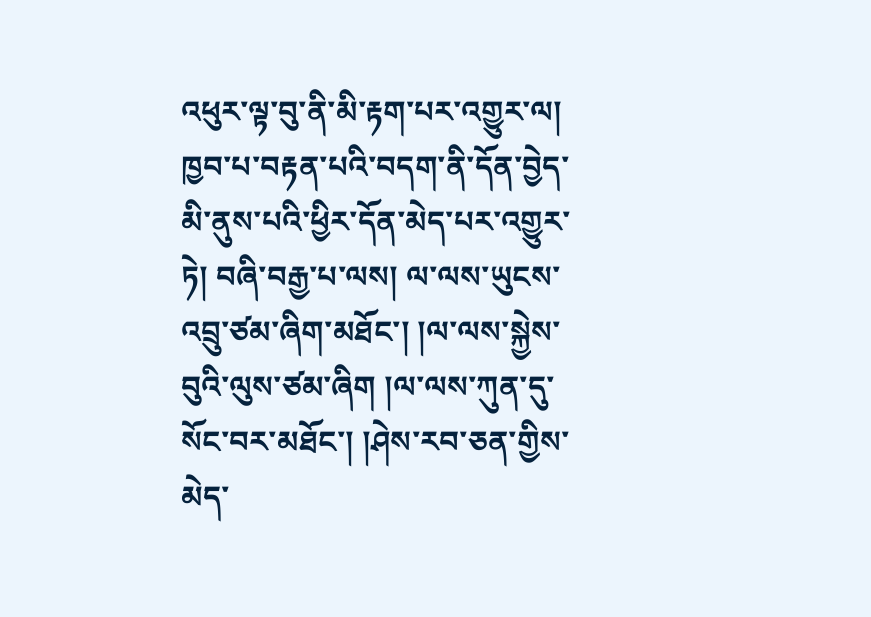འཕུར་ལྟ་བུ་ནི་མི་རྟག་པར་འགྱུར་ལ། ཁྱབ་པ་བརྟན་པའི་བདག་ནི་དོན་བྱེད་མི་ནུས་པའི་ཕྱིར་དོན་མེད་པར་འགྱུར་ཏེ། བཞི་བརྒྱ་པ་ལས། ལ་ལས་ཡུངས་འབྲུ་ཙམ་ཞིག་མཐོང་། །ལ་ལས་སྐྱེས་བུའི་ལུས་ཙམ་ཞིག །ལ་ལས་ཀུན་དུ་སོང་བར་མཐོང་། །ཤེས་རབ་ཅན་གྱིས་མེད་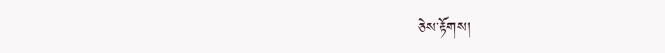ཅེས་རྟོགས།